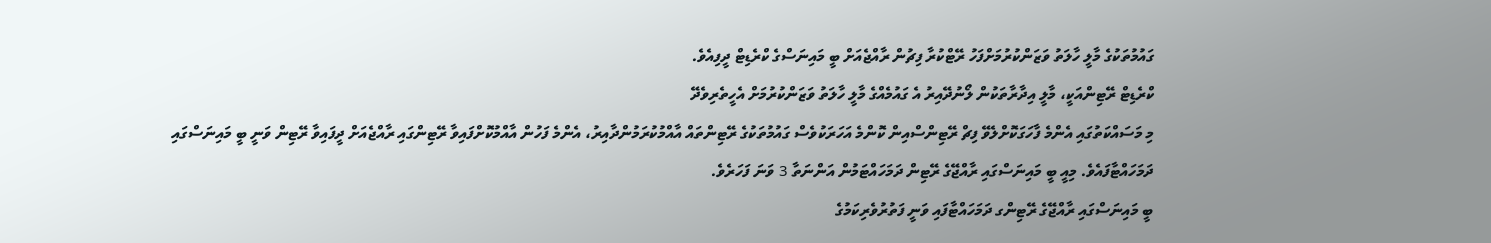ގައުމުތަކުގެ މާލީ ހާލަތު ވަޒަންކުރުމަށްފަހު ރޭޓްކުރާ ފިޗުން ރާއްޖެއަށް ބީ މައިނަސްގެ ކްރެޑިޓް ދީފިއެވެ.
ކްރެޑިޓް ރޭޓިންއަކީ، މާލީ އިދާރާތަކުން ލޯނުދޭއިރު އެ ގައުމެއްގެ މާލީ ހާލަތު ވަޒަންކުރުމަށް އެހީތެރިވެދޭ
މި މަސައްކަތުގައި އެންމެ ފާހަގަކޮށްލެވޭ ފިޗް ރޭޓިންސްއިން ކޮންމެ އަހަރަކުވެސް ގައުމުތަކުގެ ރޭޓިންތައް އާއްމުކުރަމުންދާއިރު، އެންމެ ފަހުން އާއްމުކޮށްފައިވާ ރޭޓިންގައި ރާއްޖެއަށް ދީފައިވާ ރޭޓިން ވަނީ ބީ މައިނަސްގައި ދަމަހައްޓާފައެވެ. މިއީ ބީ މައިނަސްގައި ރާއްޖޭގެ ރޭޓިން ދަމަހައްޓަމުން އަންނަތާ 3 ވަނަ ފަހަރެވެ.
ބީ މައިނަސްގައި ރާއްޖޭގެ ރޭޓިންގ ދަމަހައްޓާފައި ވަނީ ފަތުރުވެރިކަމުގެ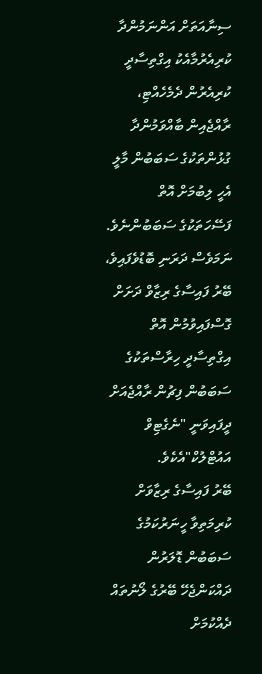ސިނާއަތަށް އަންނަމުންދާ ކުރިއެރުމާއެކު އިގްތިސާދީ ކުރިއެރުން ދެމެހެއްޓި، ރާއްޖެއިން ބާއްވަމުންދާ ގުޅުންތަކުގެ ސަބަބުން މާލީ އެހީ ލިބުމަށް އޮތް ފަސޭހަތަކުގެ ސަބަބުންނެވެ. ނަމަވެސް ދަރަނި ބޮޑުވެފައިވެ، ބޭރު ފައިސާގެ ރިޒާވް ދަށަށް ގޮސްފައިވުމުން އޮތް އިގްތިސާދީ ހިރާސްތަކުގެ ސަބަބުން ފިޗުން ރާއްޖެއަށް ދީފައިވަނީ "ނެގެޓިވް އައުޓްލުކް"އެކެވެ.
ބޭރު ފައިސާގެ ރިޒާވަށް ކުރިމަތިވާ ހީނަރުކަމުގެ ސަބަބުން ޑޮލަރުން ދައްކަންޖެހޭ ބޭރުގެ ލޯނުތައް ދެއްކުމަށް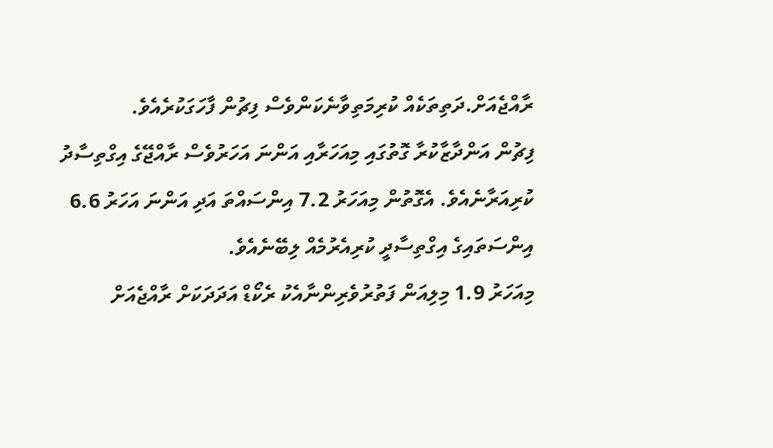ރާއްޖެއަށް.ދަތިތަކެއް ކުރިމަތިވާނެކަންވެސް ފިޗުން ފާހަގަކުރެއެވެ.
ފިޗުން އަންދާޒާކުރާ ގޮތުގައި މިއަހަރާއި އަންނަ އަހަރުވެސް ރާއްޖޭގެ އިގްތިސާދު ކުރިއަރާނެއެވެ. އެގޮތުން މިއަހަރު 7.2 އިންސައްތަ އަދި އަންނަ އަހަރު 6.6 އިންސަތައިގެ އިގްތިސާދީ ކުރިއެރުމެއް ލިބޭނެއެވެ.
މިއަހަރު 1.9 މިލިއަން ފަތުރުވެރިންނާއެކު ރެކޯޑް އަދަދަކަށް ރާއްޖެއަށް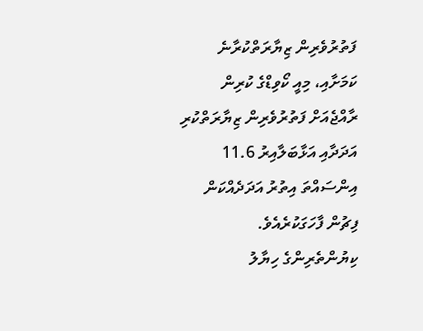ފަތުރުވެރިން ޒިޔާރަތްކުރާނެ ކަމަށާއި، މިއީ ކޯވިޑްގެ ކުރިން ރާއްޖެއަށް ފަތުރުވެރިން ޒިޔާރަތްކުރި އަދަދާއި އަޅާބަލާއިރު 11.6 އިންސައްތަ އިތުރު އަދަދެއްކަން ފިޗުން ފާހަގަކުރެއެވެ.
ކިޔުންތެރިންގެ ހިޔާލު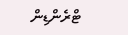ޓްރެންޑިން